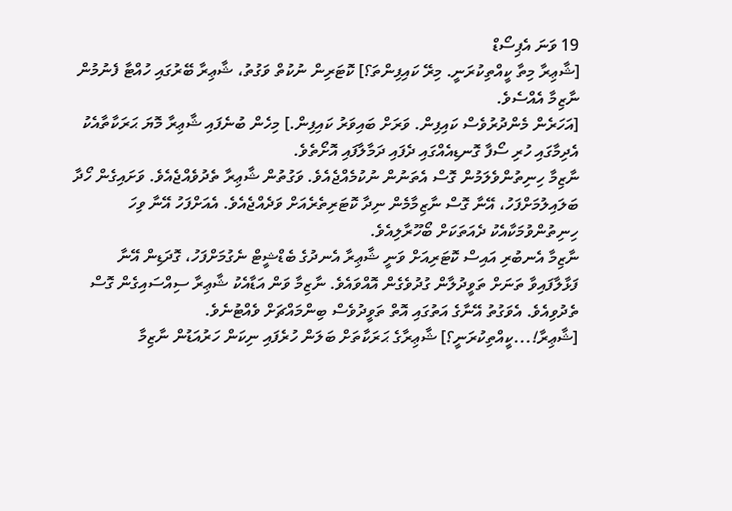19 ވަނަ އެޕިސޯޑް
[ޝާޢިރާ މިތާ ކީއްތިކުރަނީ. މިރޭ ކައިފިންތަ؟] ކޮޓަރިން ނުކުތް ވަގުތު، ޝާޢިރާ ބޭރުގައި ހުއްޓާ ފެނުމުން ނާޒިމާ އެއްސެވެ.
[އަހަރެން މެންދުރުވެސް ކައިފިން. ވަރަށް ބައިވަރު ކައިފިން.] މިހެން ބުނެފައި ޝާޢިރާ މޮޔަ ޙަރަކާތާއެކު އެދިމާގައި ހުރި ސޯފާ ގޮނޑިއެއްގައި ދެފައި ދަމާލާފައި އޮށޯތެވެ.
ނާޒިމާ ހިނިތުންވެލަމުން ގޮސް އެތަނުން ނުކުމެއްޖެއެވެ. ވަގުތުން ޝާޢިރާ ތެދުވެއްޖެއެވެ. ވަށައިގެން ހޯދާ ބަލައިލުމަށްފަހު، އޭނާ ގޮސް ނާޒިމާމެން ނިދާ ކޮޓަރިތެރެއަށް ވަދެއްޖެއެވެ. އެއަށްފަހު އޭނާ ވިހަ ހިނިތުންވުމަކާއެކު ދެއަތަކަށް ބޯހޫރާލިއެވެ.
ނާޒިމާ އެނބުރި އައިސް ކޮޓަރިއަށް ވަނީ ޝާޢިރާ އެނދުގެ ބެޑްޝީޓް ނެގުމަށްފަހު، ގޮދަޑިން އޭނާ ފަޅާލާފައިވާ ތަނަށް ތަވީދުލާން ގުދުވެގެން އޮއްވައެވެ. ނާޒިމާ ވަން އަޑާއެކު ޝާޢިރާ ސިއްސައިގެން ގޮސް ތެދުވިއެވެ. އެވަގުތު އޭނާގެ އަތުގައި އޮތް ތަވީދުވެސް ބިންމައްޗަށް ވެއްޓުނެވެ.
[ޝާޢިރާ!...ކީއްތިކުރަނީ؟] ޝާޢިރާގެ ޙަރަކާތަށް ބަލަން ހުރެފައި ނިކަން ހަރުއަޑުން ނާޒިމާ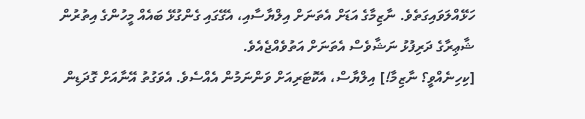ހަޅޭއްލަވައިގަތެވެ. ނާޒިމާގެ އަޑަށް އެތަނަށް އިލްޔާސާއި، އެގޭގައި ގެންގުޅޭ ބައެއް މީހުންގެ އިތުރުން ޝާޢިރާގެ ދަރިފުޅު ނަޝާވެސް އެތަނަށް އަތުވެއްޖެއެވެ.
[ކިހިނެއްވީ؟ ނާޒިމާ!] އިލްޔާސް، އެކޮޓަރިއަށް ވަންނަމުން އެއްސެވެ. އެވަގުތު އޭނާއަށް ގޮދަޑިން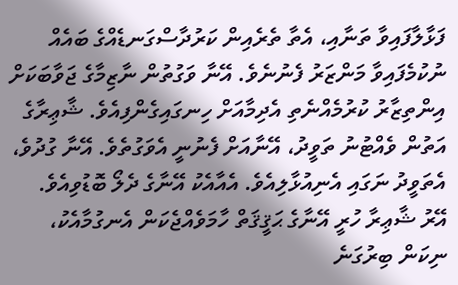ފަޅާލާފައިވާ ތަނާއި، އެތާ ތެރެއިން ކަރުދާސްގަނޑެއްގެ ބައެއް ނުކުމެފައިވާ މަންޒަރު ފެނުނެވެ. އޭނާ ވަގުތުން ނާޒިމާގެ ޖަވާބަކަށް އިންތިޒާރު ކުރުމެއްނެތި އެދިމާއަށް ހިނގައިގެންފިއެވެ. ޝާޢިރާގެ އަތުން ވެއްޓުނު ތަވީދު، އޭނާއަށް ފެނުނީ އެވަގުތެވެ. އޭނާ ގުދުވެ، އެތަވީދު ނަގައި އެނިއުޅާލިއެވެ. އެއާއެކު އޭނާގެ ދެލޯ ބޮޑުވިއެވެ.
އޭރު ޝާޢިރާ ހުރީ އޭނާގެ ޙަޤީޤަތް ހާމަވެއްޖެކަން އެނގުމާއެކު، ނިކަން ބިރުގަނެ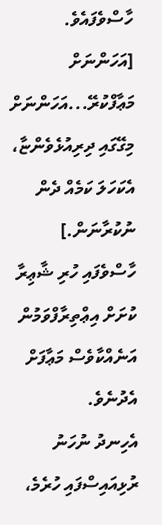ހާސްވެފައެވެ.
[އަހަންނަށް މަޢާފްކުރޭ...އަހަންނަށް މިގޭގައި ދިރިއުޅެވެންޏާ، އެކަހަލަ ކަމެއް ދެން ނުކުރާނަން.] ހާސްވެފައި ހުރި ޝާޢިރާ ކުށަށް އިޢްތިރާފްވަމުން އަނެއްކާވެސް މަޢާފަށް އެދުނެވެ.
އެހިނދު ނުހަނު ރުޅިއައިސްފައި ހުރެމެ،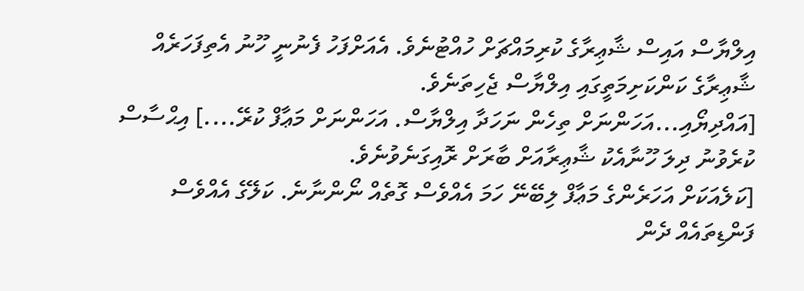އިލްޔާސް އައިސް ޝާޢިރާގެ ކުރިމައްޗަށް ހުއްޓުނެވެ. އެއަށްފަހު ފެނުނީ ހޫނު އެތިފަހަރެއް ޝާޢިރާގެ ކަންކަށިމަތީގައި އިލްޔާސް ޖެހިތަނެވެ.
[އައްދިޔޯއި...އަހަންނަށް ތިހެން ނަހަދާ އިލްޔާސް. އަހަންނަށް މަޢާފް ކުރޭ....] އިޙްސާސް ކުރެވުނު ދިލަ ހޫނާއެކު ޝާޢިރާއަށް ބާރަށް ރޮއިގަނެވުނެވެ.
[ކަލެއަކަށް އަހަރެންގެ މަޢާފް ލިބޭނޭ ހަމަ އެއްވެސް ގޮތެއް ނޯންނާނެ. ކަލޭގެ އެއްވެސް ފަންޑިތައެއް ދެން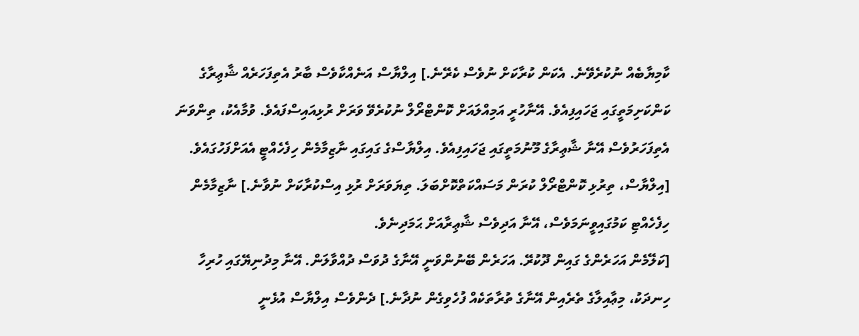ކާމިޔާބެއް ނުކުރެވޭނެ. އެކަން ކުރާކަށް ނުވެސް ކެރޭނެ.] އިލްޔާސް އަނެއްކާވެސް ބާރު އެތިފަހަރެއް ޝާޢިރާގެ ކަންކަށިމަތީގައި ޖަހައިފިއެވެ. އޭނާހުރީ އަމިއްލައަށް ކޮންޓްރޯލް ނުކުރެވޭ ވަރަށް ރުޅިއައިސްފައެވެ. ވުމާއެކު، ތިންވަނަ އެތިފަހަރުވެސް އޭނާ ޝާޢިރާގެ މޫނުމަތީގައި ޖަހައިފިއެވެ. އިލްޔާސްގެ ގައިގައި ނާޒިމާމެން ހިފެހެއްޓީ އެއަށްފަހުގައެވެ.
[އިލްޔާސް، ތިރުޅި ކޮންޓްރޯލް ކުރަން މަސައްކަތްކޮށްބަލަ. ތިޔަވަރަށް ރުޅި އިސްކުރާކަށް ނުވާނެ.] ނާޒިމާމެން ހިފެހެއްޓި ކަމުގައިވީނަމަވެސް، އޭނާ އަދިވެސް ޝާޢިރާއަށް ޙަމަދިނެވެ.
[ކަލޭމެން އަހަރެންގެ ގައިން ދޫކުރޭ. އަހަރެން ބޭނުންވަނީ އޭނާގެ ދުވަސް ދުއްވާލަން. އޭނާ މިދުނިޔޭގައި ހުރިހާ ހިނދަކު، މިޢާއިލާގެ ތެރެއިން އޭނާގެ ތުރާތަކެއް ފުހެވިގެން ނުދާނެ.] ދެންވެސް އިލްޔާސް އުޅެނީ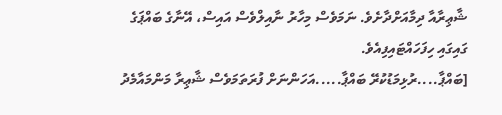ޝާޢިރާއާ ދިމާއަށްދާށެވެ. ނަމަވެސް މިހާރު ނާއިލްވެސް އައިސް، އޭނާގެ ބައްޕަގެ ގައިގައި ހިފަހައްޓައިފިއެވެ.
[ބައްޕާ....ރުޅިމަޑުކުރޭ ބައްޕާ.....އަހަންނަށް ފުރަތަމަވެސް ޝާޢިރާ މަންމައާމެދު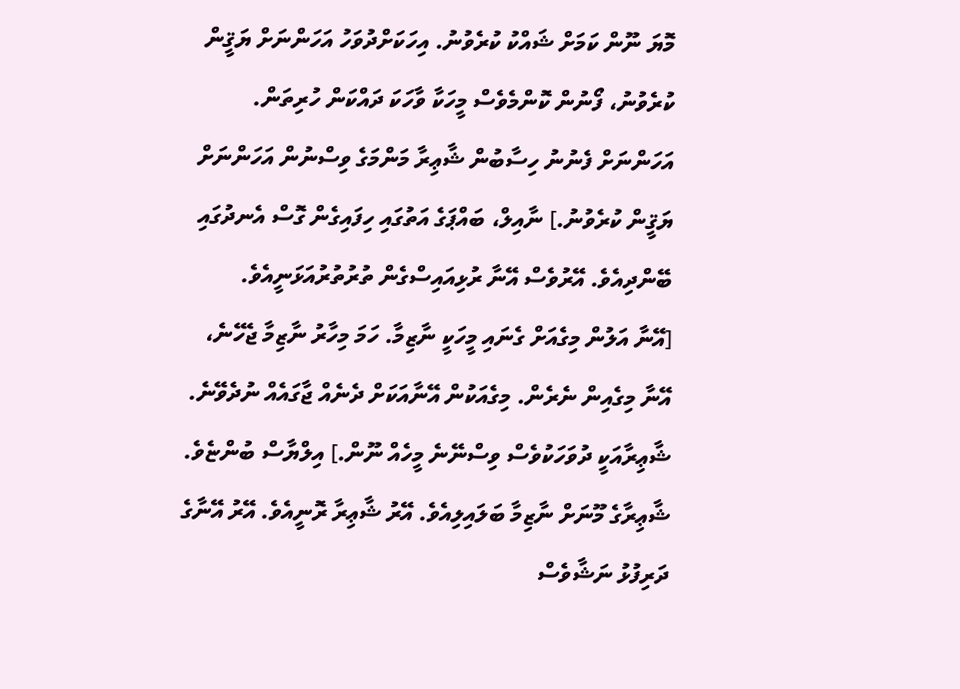މޮޔަ ނޫން ކަމަށް ޝައްކު ކުރެވުނު. އިހަކަށްދުވަހު އަހަންނަށް ޔަޤީން ކުރެވުނު، ފޯނުން ކޮންމެވެސް މީހަކާ ވާހަކަ ދައްކަން ހުރިތަން. އަހަންނަށް ފެނުނު ހިސާބުން ޝާޢިރާ މަންމަގެ ވިސްނުން އަހަންނަށް ޔަޤީން ކުރެވުނު.] ނާއިލް، ބައްޕަގެ އަތުގައި ހިފައިގެން ގޮސް އެނދުގައި ބޭންދިއެވެ. އޭރުވެސް އޭނާ ރުޅިއައިސްގެން ތުރުތުރުއަޅަނީއެވެ.
[އޭނާ އަލުން މިގެއަށް ގެނައި މީހަކީ ނާޒިމާ. ހަމަ މިހާރު ނާޒިމާ ޖެހޭނެ، އޭނާ މިގެއިން ނެރެން. މިގެއަކުން އޭނާއަކަށް ދެނެއް ޖާގައެއް ނުދެވޭނެ. ޝާޢިރާއަކީ ދުވަހަކުވެސް ވިސްނޭނެ މީހެއް ނޫން.] އިލްޔާސް ބުންޏެވެ.
ޝާޢިރާގެ މޫނަށް ނާޒިމާ ބަލައިލިއެވެ. އޭރު ޝާޢިރާ ރޮނީއެވެ. އޭރު އޭނާގެ ދަރިފުޅު ނަޝާވެސް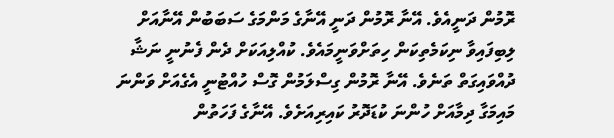ރޮމުން ދަނީއެވެ. އޭނާ ރޮމުން ދަނީ އޭނާގެ މަންމަގެ ސަބަބުން އޭނާއަށް ލިބިފައިވާ ނިކަމެތިކަން ހިތަށްވަނީމައެވެ. ކުއްލިއަކަށް ދެން ފެނުނީ ނަޝާ ދުއްވައިގަތް ތަނެވެ. އޭނާ ރޮމުން ގިސްލަމުން ގޮސް ހުއްޓުނީ އެގެއަށް ވަންނަ މައިމަގާ ދިމާއަށް ހުންނަ ކުޑަދޮރު ކައިރިއަށެވެ. އޭނާގެ ފަހަތުން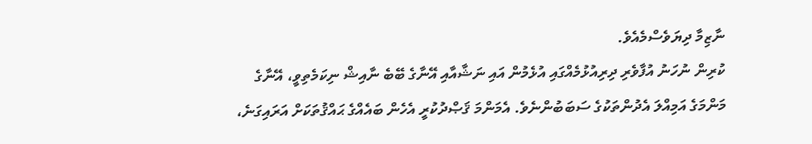ނާޒިމާ ދިޔަވެސްމެއެވެ.
ކުރިން ނުހަނު އުފާވެރި ދިރިއުޅުމެއްގައި އުޅެމުން އައި ނަޝާއާއި އޭނާގެ ބޭބެ ނާއިޝް ނިކަމެތިވީ، އޭނާގެ މަންމަގެ އަމިއްލަ އެދުންތަކުގެ ސަބަބުންނެވެ. އެމަންމަ ޤަޞްދުކުރީ އެހެން ބައެއްގެ ޙައްޤުތަކަށް އަރައިގަނެ،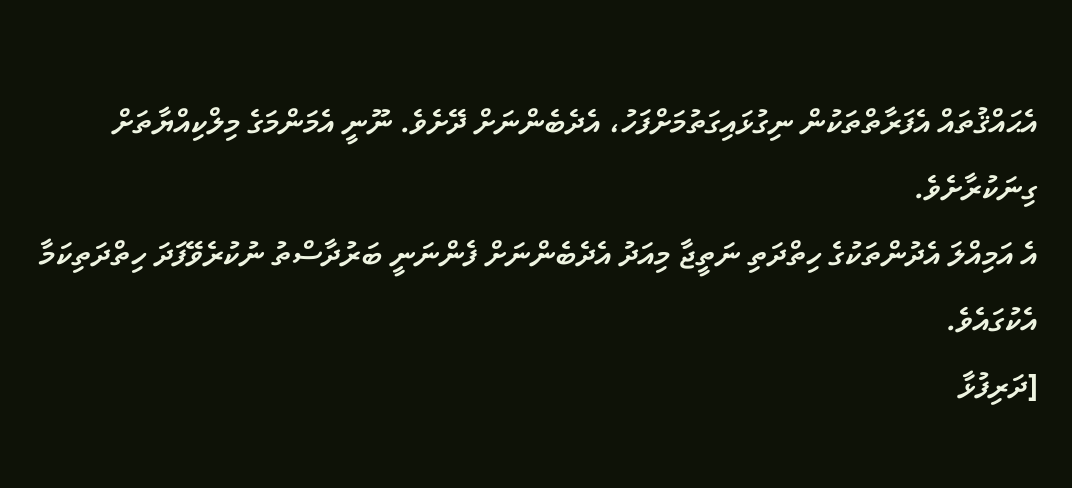އެޙައްޤުތައް އެފަރާތްތަކުން ނިގުޅައިގަތުމަށްފަހު، އެދެބެންނަށް ދޭށެވެ. ނޫނީ އެމަންމަގެ މިލްކިއްޔާތަށް ގިނަކުރާށެވެ.
އެ އަމިއްލަ އެދުންތަކުގެ ހިތްދަތި ނަތީޖާ މިއަދު އެދެބެންނަށް ފެންނަނީ ބަރުދާސްތު ނުކުރެވޭފަދަ ހިތްދަތިކަމާ އެކުގައެވެ.
[ދަރިފުޅާ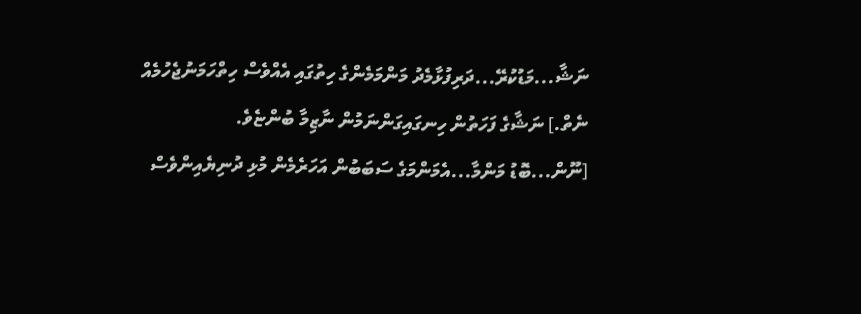ނަޝާ...މަޑުކުރޭ...ދަރިފުޅާމެދު މަންމަމެންގެ ހިތުގައި އެއްވެސް ހިތްހަމަނުޖެހުމެއް ނެތް.] ނަޝާގެ ފަހަތުން ހިނގައިގަންނަމުން ނާޒިމާ ބުންޏެވެ.
[ނޫން...ބޮޑު މަންމާ...އެމަންމަގެ ސަބަބުން އަހަރެމެން މުޅި ދުނިޔެއިންވެސް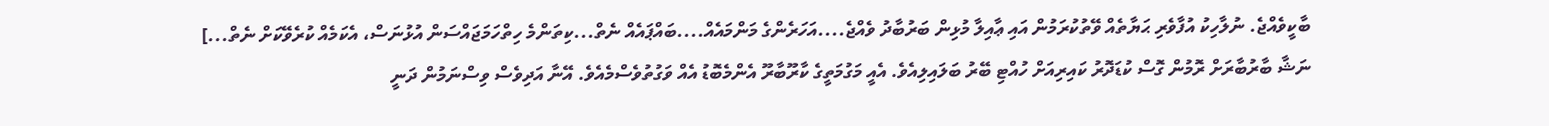ބާކީވެއްޖެ. ނުލާހިކު އުފާވެރި ޙަޔާތެއް ވޭތުކުރަމުން އައި ޢާއިލާ މުޅިން ބަރުބާދު ވެއްޖެ....އަހަރެންގެ މަންމައެއް....ބައްޕައެއް ނެތް...ކިތަންމެ ހިތްހަމަޖައްސަން އުޅުނަސް، އެކަމެއް ކުރެވޭކަށް ނެތް...] ނަޝާ ބާރުބާރަށް ރޮމުން ގޮސް ކުޑަދޮރު ކައިރިއަށް ހުއްޓި ބޭރު ބަލައިލިއެވެ. އެއީ މަގުމަތީގެ ކާރޫބާރޫ އެންމެބޮޑު އެއް ވަގުތުވެސްމެއެވެ. އޭނާ އަދިވެސް ވިސްނަމުން ދަނީ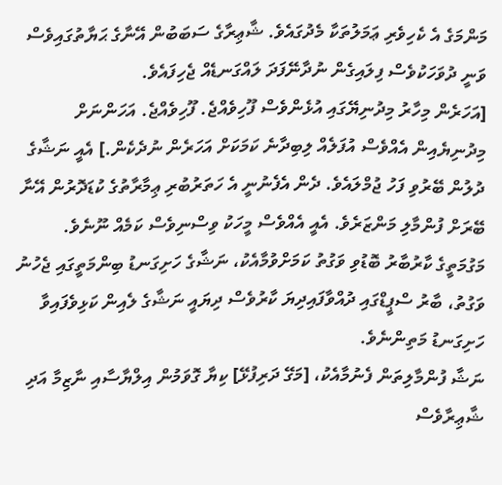މަންމަގެ އެ ކެހިވެރި ޢަމަލުތަކާ މެދުގައެވެ. ޝާޢިރާގެ ސަބަބުން އޭނާގެ ޙަޔާތުގައިވެސް ވަނީ ދުވަހަކުވެސް ފިލައިގެން ނުދާނޭފަދަ ލައްގަނޑެއް ޖެހިފައެވެ.
[އަހަރެން މިހާރު މިދުނިޔޭގައި އުޅެންވެސް ފޫހިވެއްޖެ. ފޫހިވެއްޖެ. އަހަންނަށް މިދުނިޔެއިން އެއްވެސް އުފަލެއް ލިބިދާނެ ކަމަކަށް އަހަރެން ނުދެކެން.] އެއީ ނަޝާގެ ދުލުން ބޭރުވި ފަހު ޖުމްލައެވެ. ދެން އެފެނުނީ އެ ހަތަރުބުރި ޢިމާރާތުގެ ކުޑަދޮރުން އޭނާ ބޭރަށް ފުންމާލި މަންޒަރެވެ. އެއީ އެއްވެސް މީހަކު ވިސްނިވެސް ކަމެއް ނޫނެވެ.
މަގުމަތީގެ ކާރުބާރު ބޮޑުވި ވަގުތު ކަމަށްވުމާއެކު، ނަޝާގެ ހަށިގަނޑު ބިންމަތީގައި ޖެހުނު ވަގުތު، ބާރު ސްޕީޑްގައި ދުއްވާފައިދިޔަ ކާރުވެސް ދިޔައީ ނަޝާގެ ލެއިން ކަޅިވެފައިވާ ހަށިގަނޑު މަތިންނެވެ.
ނަޝާ ފުންމާލިތަން ފެނުމާއެކު، [މަގޭ ދަރިފުޅޭ] ކިޔާ ގޮވަމުން އިލްޔާސާއި ނާޒިމާ އަދި ޝާޢިރާވެސް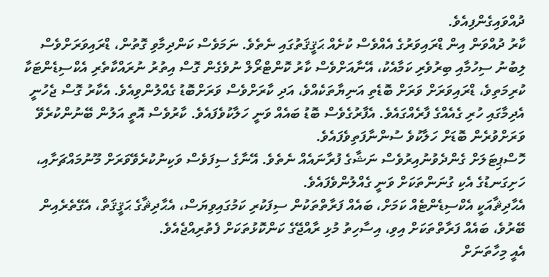ދުއްވައިގެންފިއެވެ.
ކާރު ދުއްވަން އިން ޑްރައިވަރުގެ އެއްވެސް ކުށެއް ޙަޤީޤަތުގައި ނެތެވެ. ނަމަވެސް ކަންދިމާވި ގޮތުން، ޑްރައިވަރަށްވެސް ލިބުނު ސިހުމާއި ބިރުވެރި ކަމާއެކު، އޭނާއަށްވެސް ކާރު ކޮންޓްރޯލް ނުވެގެން ގޮސް އިތުރު ނުރައްކާތެރި އެކްސިޑެންޓަކާ ކުރިމަތިވެ، ޑްރައިވަރަށް ވަރަށް ބޮޑެތި އަނިޔާތަކެއްވެ، އަދި ކާރަށްވެސް ވަރަށްބޮޑު ގެއްލުންވިއެވެ. އެކާރު ގޮސް ޖެހުނީ އެދިމާގައި ހުރި ގެއެއްގެ ފާރެއްގައެވެ. އެފާރުގެވެސް ބޮޑު ބައެއް ވަނީ ހަލާކުވެފައެވެ. ކާރުވެސް އޮތީ އަލުން ބޭނުންކުރެވޭ ވަރަށްވުރެން ބޮޑަށް ހަލާކުވެ ސުންނާފަތިވެފައެވެ.
ހޮސްޕިޓަލަށް ގެންދެވުނުއިރުވެސް ނަޝާގެ ފުރާނައެއް ނެތެވެ. އޭނާގެ ސިފަވެސް ވަކިނުކުރެވޭވަރަށް މޫނުމައްޗަށާއި، ހަށިގަނޑުގެ އެކި ގުނަންތަކަށް ވަނީ ގެއްލުންވެފައެވެ.
އެޙާދިޘާއަކީ އެކްސިޑެންޓެއް ކަމަށް، ބައެއް ފަރާތްތަކުން ސިފަކުރި ކަމުގައިވިޔަސް، އެޙާދިޘާގެ ޙަޤީޤަތް، އެގޭތެރެއިން ބޭރުވެ، ބައެއް ފަރާތްތަކަށް އިވި، އިސާހިތު މުޅި ރާއްޖޭގެ ކަންކޮޅުތަކަށް ފެތުރިއްޖެއެވެ.
އެއީ މިހާތަނަށް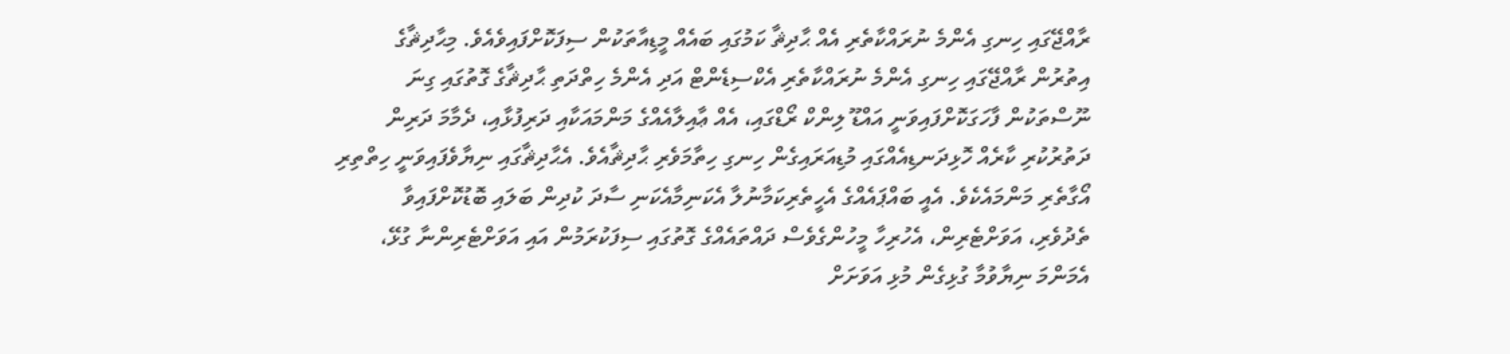ރާއްޖޭގައި ހިނގި އެންމެ ނުރައްކާތެރި އެއް ޙާދިޘާ ކަމުގައި ބައެއް މީޑިއާތަކުން ސިފަކޮށްފައިވެއެވެ. މިޙާދިޘާގެ އިތުރުން ރާއްޖޭގައި ހިނގި އެންމެ ނުރައްކާތެރި އެކްސިޑެންޓް އަދި އެންމެ ހިތްދަތި ޙާދިޘާގެ ގޮތުގައި ގިނަ ނޫސްތަކުން ފާހަގަކޮށްފައިވަނީ އައްޑޫ ލިންކް ރޯޑްގައި، އެއް ޢާއިލާއެއްގެ މަންމައަކާއި ދަރިފުޅާއި، ދެމާމަ ދަރިން ދަތުރުކުރި ކާރެއް ހޮޅިދަނޑިއެއްގައި މުޑިއަރައިގެން ހިނގި ހިތާމަވެރި ޙާދިޘާއެވެ. އެޙާދިޘާގައި ނިޔާވެފައިވަނީ ހިތްތިރި އޯގާތެރި މަންމައެކެވެ. އެއީ ބައްޕައެއްގެ އެހީތެރިކަމާނުލާ އެކަނިމާއެކަނި ސާދަ ކުދިން ބަލައި ބޮޑުކޮށްފައިވާ ތެދުވެރި، އަވަށްޓެރިން، އެހުރިހާ މީހުންގެވެސް ދައްތައެއްގެ ގޮތުގައި ސިފަކުރަމުން އައި އަވަށްޓެރިންނާ ގުޅޭ، އެމަންމަ ނިޔާވުމާ ގުޅިގެން މުޅި އަވަށަށް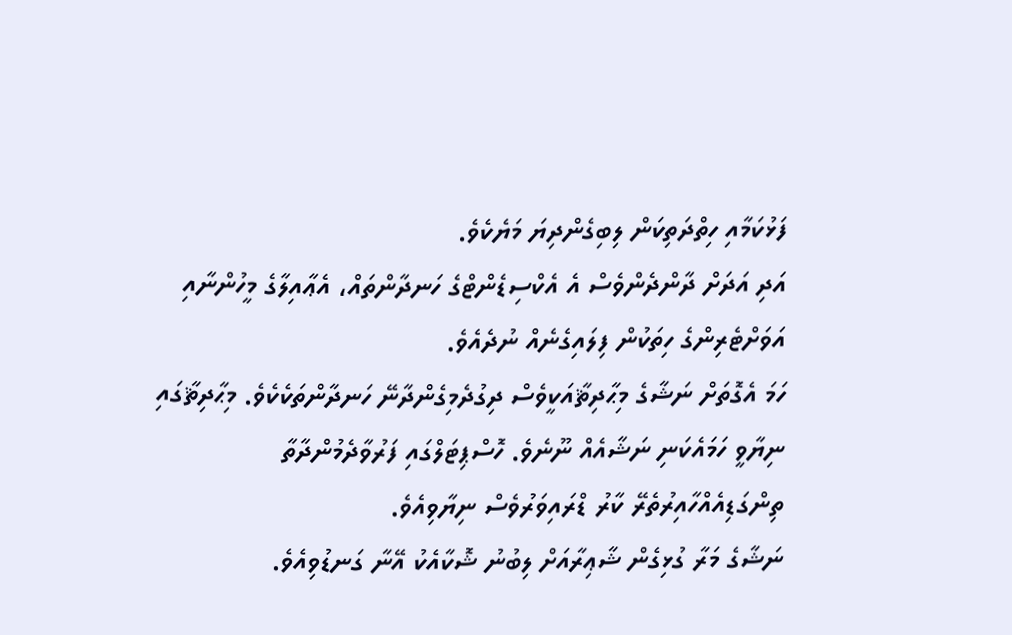ފަޅުކަމާއި ހިތްދަތިކަން ލިބިގެންދިޔަ މަޔެކެވެ.
އަދި އަދަށް ދާންދެންވެސް އެ އެކްސިޑެންޓްގެ ހަނދާންތައް، އެޢާއިލާގެ މީހުންނާއި އަވަށްޓެރިންގެ ހިތަކުން ފިލައިގެނެއް ނުދެއެވެ.
ހަމަ އެގޮތަށް ނަޝާގެ މިޙާދިޘާއަކީވެސް ދިގުދެމިގެންދާނޭ ހަނދާންތަކެކެވެ. މިޙާދިޘާގައި ނިޔާވީ ހަމައެކަނި ނަޝާއެއް ނޫނެވެ. ހޮސްޕިޓަލްގައި ފަރުވާދެމުންދާތާ ތިންގަޑިއެއްހާއިރުތެރޭ ކާރު ޑްރައިވަރުވެސް ނިޔާވިއެވެ.
ނަޝާގެ މަރާ ގުޅިގެން ޝާޢިރާއަށް ލިބުނު ޝޮކާއެކު އޭނާ ގަނޑުވިއެވެ.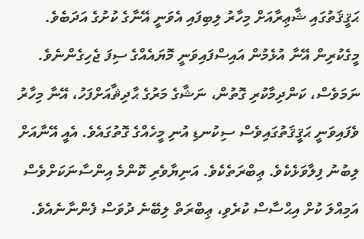ޙަޤީޤަތުގައި ޝާޢިރާއަށް މިހާރު ލިބިފައި އެވަނީ އޭނާގެ ކުށުގެ އަދަބެވެ. މީގެކުރިން އޭނާ އުޅެމުން އައިސްފައިވަނީ މޮޔައެއްގެ ސިފަ ޖެހިގެންނެވެ. ނަމަވެސް، ކަންދިމާކުރި ގޮތުން، ނަޝާގެ މަރުގެ ޙާދިޘާއަށްފަހު، އޭނާ މިހާރު ވެފައިވަނީ ޙަޤީޤަތުގައިވެސް ސިކުނޑި އުނި މީހެއްގެ ގޮތުގައެވެ. އެއީ އޭނާއަށް ލިބުނު ފިލާވަޅެކެވެ. ޢިބްރަތެކެވެ. އަނިޔާވެރި ކޮންމެ އިންސާނަކަށްވެސް އަމިއްލަ ކުށް އިޙްސާސް ކުރެވި، ޢިބްރަތް ލިބޭނެ ދުވަސް ފެންނާނެއެވެ.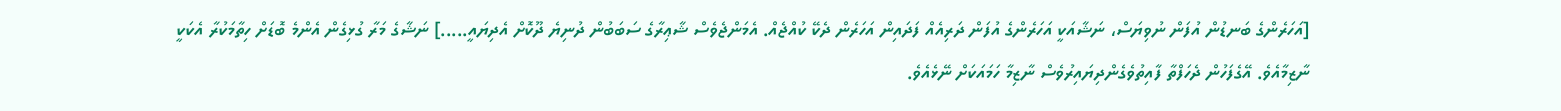[އަހަރެންގެ ބަނޑުން އުފަން ނުވިޔަސް، ނަޝާއަކީ އަހަރެންގެ އުފަން ދަރިއެއް ފަދައިން އަހަރެން ދެކޭ ކުއްޖެއް. އެމަންޖެވެސް ޝާޢިރާގެ ސަބަބުން ދުނިޔެ ދޫކޮށް އެދިޔައީ.....] ނަޝާގެ މަރާ ގުޅިގެން އެންމެ ބޮޑަށް ހިތާމަކުރާ އެކަކީ ނާޒިމާއެވެ. އޭގެފަހުން ދެހަފްތާ ފާއިތުވެގެންދިޔައިރުވެސް ނާޒިމާ ހަމައަކަށް ނޭޅެއެވެ.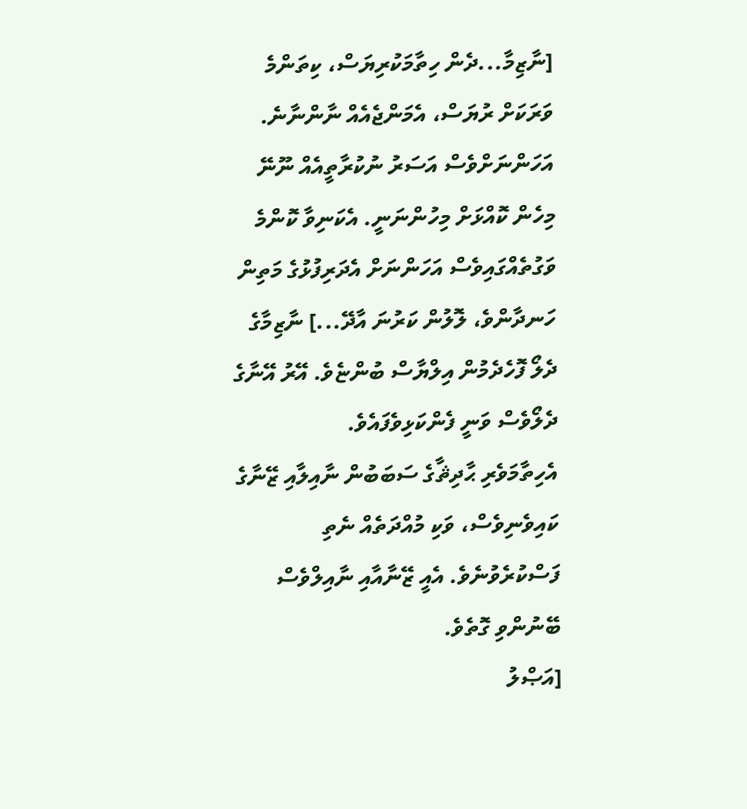[ނާޒިމާ...ދެން ހިތާމަކުރިޔަސް، ކިތަންމެ ވަރަކަށް ރުޔަސް، އެމަންޖެއެއް ނާންނާނެ. އަހަންނަށްވެސް އަސަރު ނުކުރާތީއެއް ނޫނޭ މިހެން ކޮއްޅަށް މިހުންނަނީ. އެކަނިވާ ކޮންމެ ވަގުތެއްގައިވެސް އަހަންނަށް އެދަރިފުޅުގެ މަތިން ހަނދާންވެ، ލޮލުން ކަރުނަ އާދޭ...] ނާޒިމާގެ ދެލޯ ފޮހެދެމުން އިލްޔާސް ބުންޏެވެ. އޭރު އޭނާގެ ދެލޯވެސް ވަނީ ފެންކަޅިވެފައެވެ.
އެހިތާމަވެރި ޙާދިޘާގެ ސަބަބުން ނާއިލާއި ޒޭނާގެ ކައިވެނިވެސް، ވަކި މުއްދަތެއް ނެތި ފަސްކުރެވުނެވެ. އެއީ ޒޭނާއާއި ނާއިލްވެސް ބޭނުންވި ގޮތެވެ.
[އަޞްލު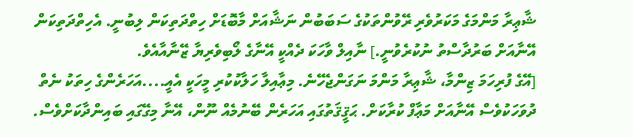ޝާޢިރާ މަންމަގެ މަކަރުވެރި ރޭވުންތަކުގެ ސަބަބުން ނަޝާއަށް މާބޮޑަށް ހިތްދަތިކަން ލިބުނީ. އެހިތްދަތިކަން އޭނާއަށް ބަރުދާސްތު ނުކުރެވުނީ.] ނާއިލް ވާހަކަ ދެއްކީ އޭނާގެ ލޯބިވެރިޔާ ޒޭނާއާއެވެ.
[އޭގެ ފުރިހަމަ ޒިންމާ، ޝާޢިރާ މަންމަ ނަގަންޖެހޭނެ. މިޢާއިލާ ހަލާކުކުރި މީހަކީ އެއީ....އަހަރެންގެ ހިތަކު ނެތް ދުވަހަކުވެސް އޭނާއަށް މަޢާފް ކުރާކަށް. ޙަޤީޤަތުގައި އަހަރެން ބޭނުމެއް ނޫން، އޭނާ މިގޭގައި ބައިންދާކަށްވެސް.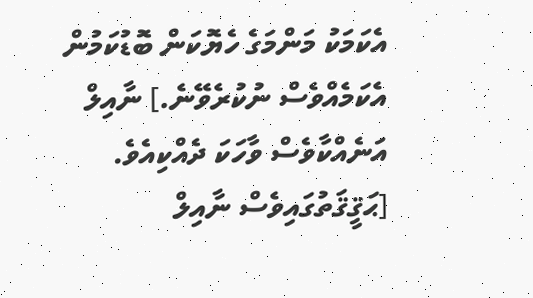އެކަމަކު މަންމަގެ ހެޔޮކަން ބޮޑުކަމުން އެކަމެއްވެސް ނުކުރެވޭނެ.] ނާއިލް އަނެއްކާވެސް ވާހަކަ ދެއްކިއެވެ.
[ޙަޤީޤަތުގައިވެސް ނާއިލް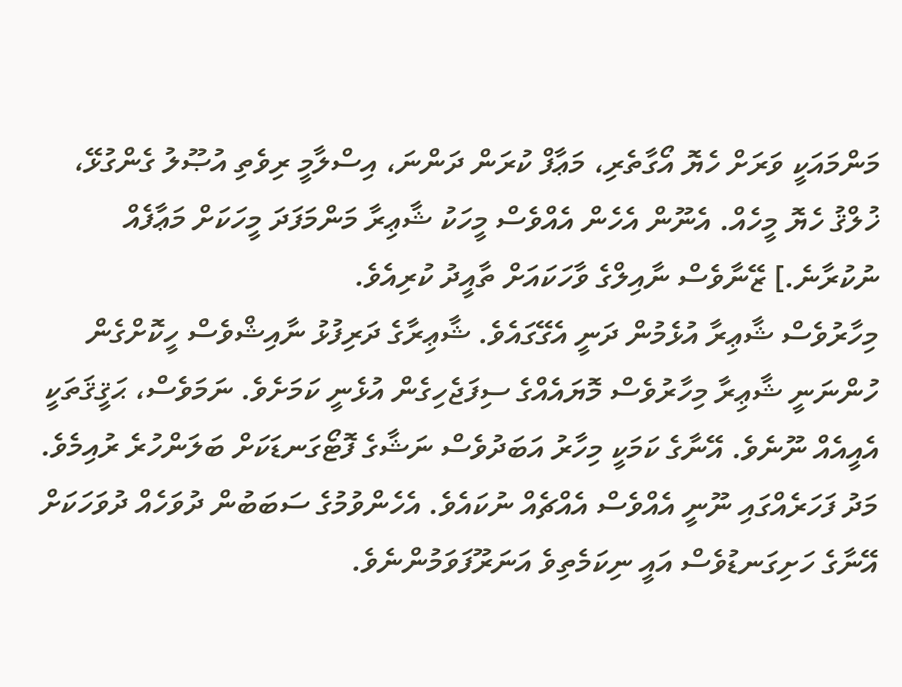މަންމައަކީ ވަރަށް ހެޔޮ އޯގާތެރި، މަޢާފް ކުރަން ދަންނަ، އިސްލާމީ ރިވެތި އުޞޫލު ގެންގުޅޭ، ޚުލްޤު ހެޔޮ މީހެއް. އެނޫން އެހެން އެއްވެސް މީހަކު ޝާޢިރާ މަންމަފަދަ މީހަކަށް މަޢާފެއް ނުކުރާނެ.] ޒޭނާވެސް ނާއިލްގެ ވާހަކައަށް ތާއީދު ކުރިއެވެ.
މިހާރުވެސް ޝާޢިރާ އުޅެމުން ދަނީ އެގޭގައެވެ. ޝާޢިރާގެ ދަރިފުޅު ނާއިޝްވެސް ހީކޮށްގެން ހުންނަނީ ޝާޢިރާ މިހާރުވެސް މޮޔައެއްގެ ސިފަޖެހިގެން އުޅެނީ ކަމަށެވެ. ނަމަވެސް، ޙަޤީޤަތަކީ އެއީއެއް ނޫނެވެ. އޭނާގެ ކަމަކީ މިހާރު އަބަދުވެސް ނަޝާގެ ފޮޓޯގަނޑަކަށް ބަލަންހުރެ ރުއިމެވެ. މަދު ފަހަރެއްގައި ނޫނީ އެއްވެސް އެއްޗެއް ނުކައެވެ. އެހެންވުމުގެ ސަބަބުން ދުވަހެއް ދުވަހަކަށް އޭނާގެ ހަށިގަނޑުވެސް އައީ ނިކަމެތިވެ އަނަރޫފަވަމުންނެވެ.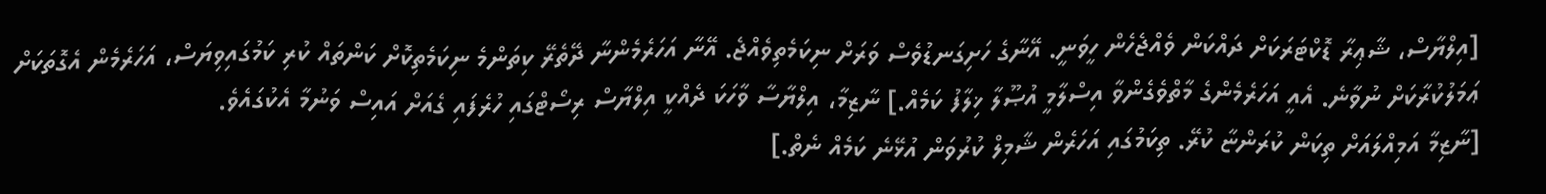[އިލްޔާސް، ޝާޢިރާ ޑޮކްޓަރަކަށް ދައްކަން ވެއްޖެހެން ހީވަނީ. އޭނާގެ ހަށިގަނޑުވެސް ވަރަށް ނިކަމެތިވެއްޖެ. އޭނާ އަހަރެމެންނާ ދޭތެރޭ ކިތަންމެ ނިކަމެތިކޮށް ކަންތައް ކުރި ކަމުގައިވިޔަސް، އަހަރެމެން އެގޮތަކަށް ޢަމަލުކުރާކަށް ނުވާނެ. އެއީ އަހަރެމެންގެ މާތްވެގެންވާ އިސްލާމީ އުޞޫލާ ޚިލާފު ކަމެއް.] ނާޒިމާ، އިލްޔާސާ ވާހަކަ ދެއްކީ އިލްޔާސް ރިސޯޓްގައި ހުރެފައި ގެއަށް އައިސް ވަނުމާ އެކުގައެވެ.
[ނާޒިމާ އަމިއްލައަށް ތިކަން ކުރަންޏާ ކުރޭ. ތިކަމުގައި އަހަރެން ޝާމިލް ކުރުވަން އުޅޭނެ ކަމެއް ނެތް.]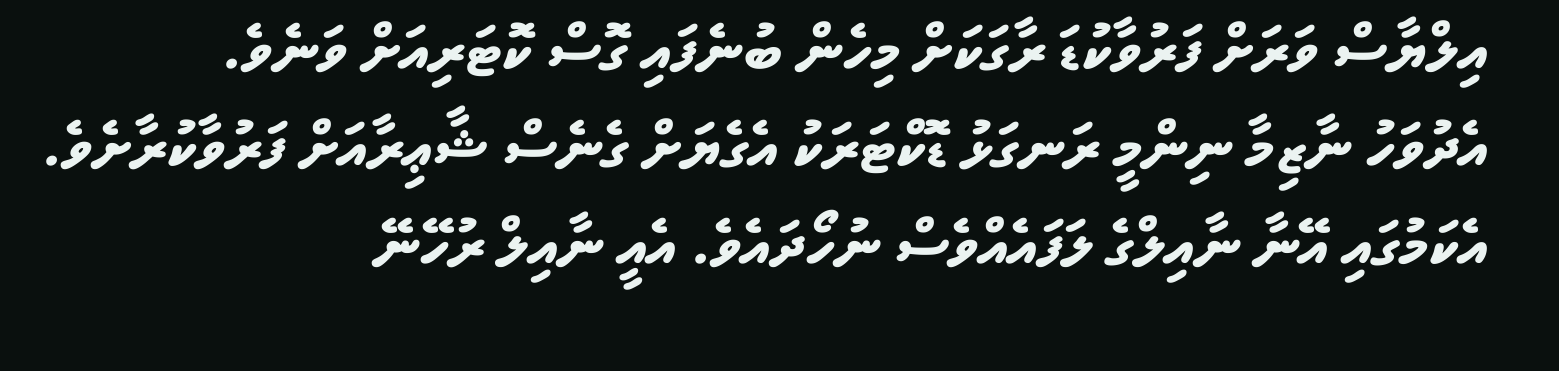އިލްޔާސް ވަރަށް ފަރުވާކުޑަ ރާގަކަށް މިހެން ބުނެފައި ގޮސް ކޮޓަރިއަށް ވަނެވެ.
އެދުވަހު ނާޒިމާ ނިންމީ ރަނގަޅު ޑޮކްޓަރަކު އެގެޔަށް ގެނެސް ޝާޢިރާއަށް ފަރުވާކުރާށެވެ. އެކަމުގައި އޭނާ ނާއިލްގެ ލަފައެއްވެސް ނުހޯދައެވެ. އެއީ ނާއިލް ރުހޭނޭ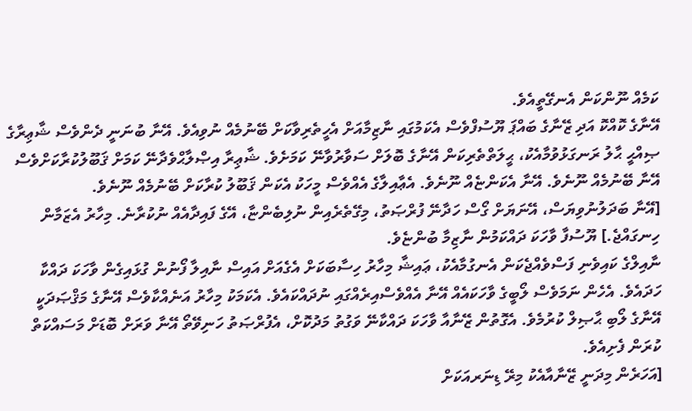ކަމެއް ނޫންކަން އެނގޭތީއެވެ.
އޭނާގެ ކޮއްކޮ އަދި ޒޭނާގެ ބައްޕަ ޔޫސުފްވެސް އެކަމުގައި ނާޒިމާއަށް އެހީތެރިވާކަށް ބޭނުމެއް ނުވިއެވެ. އޭނާ ބުނަނީ ދެންވެސް ޝާޢިރާގެ ޞިއްޙީ ޙާލު ރަނގަޅުވުމާއެކު، ޙީލަތްތެރިކަން އޭނާގެ ބޮލަށް ސަވާރުވާނޭ ކަމަށެވެ. ޝާޢިރާ އިޞްލާޙްވެދާނޭ ކަމަށް ޤަބޫލުކުރާކަށްވެސް އޭނާ ބޭނުމެއް ނޫނެވެ. އޭނާ އެކަންޏެއް ނޫނެވެ. އެޢާއިލާގެ އެއްވެސް މީހަކު އެކަން ޤަބޫލު ކުރާކަށް ބޭނުމެއް ނޫނެވެ.
[އޭނާ ބަދަލުނުވިޔަސް، އޭނަޔަށް ގޯސް ހަދާނޭ ފުރްޞަތު، މިގޭތެރެއިން ނުލިބެންޏާ، އޭގެ ފައިދާއެއް ނުކުރާނެ. މިހާރު އެޒަމާން ހިނގައްޖެ.] ޔޫސުފާ ވާހަކަ ދައްކަމުން ނާޒިމާ ބުންޏެވެ.
ނާއިލްގެ ކައިވެނި ފަސްވެއްޖެކަން އެނގުމާއެކު، ޢައިޝާ މިހާރު ހިސާބަކަށް އެގެއަށް އައިސް ނާއިލާ ފޯނުން ގުޅައިގެން ވާހަކަ ދައްކާ ހަދައެވެ. އެހެން ނަމަވެސް ލޯބީގެ ވާހަކައެއް އޭނާ އެއްވެސްއިރެއްގައި ނުދައްކައެވެ. އެކަމަކު މިހާރު އަނެއްކާވެސް އޭނާގެ މަޤްޞަދަކީ އޭނާގެ ލޯބި ޙާޞިލް ކުރުމެވެ. އެގޮތުން ޒޭނާއާ ވާހަކަ ދައްކާނޭ ވަގުތު މަދުކޮށް، އެފުރްޞަތު ހަނިވޭތޯ އޭނާ ވަރަށް ބޮޑަށް މަސައްކަތް ކުރަން ފެށިއެވެ.
[އަހަރެން މިދަނީ ޒޭނާއާއެކު މިރޭ ޑިނަރއަކަށް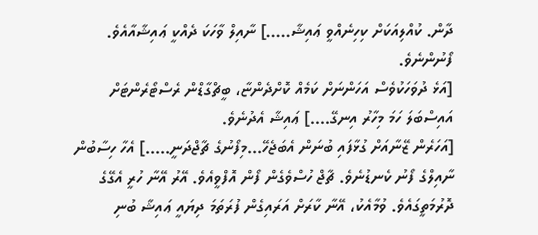ދާން. ކުއްލިއަކަށް ކިހިނެއްވީ ޢައިޝާ.....] ނާއިލް ވާހަކަ ދެއްކީ ޢައިޝާއާއެވެ. ފޯނުންނެވެ.
[އަޅެ ދުވަހަކުވެސް އަހަންނަށް ކަމެއް ކޮށްދެންޏާ، ބީޗްގާޑްން ރެސްޓޯރެންޓަށް އައިސްބަލަ ހަމަ މިހާރު އިނގޭ....] ޢައިޝާ އެދުނެވެ.
[އަހަރެން ޒޭނާއަށް ގުޅާފައި ބުނަން އެބަޖެހޭ...މިފޯނުގެ ޗާޖްދަނީ.....] އެހާ ހިސާބުން ނާއިލްގެ ފޯނު ކެނޑުނެވެ. ޗާޖް ހުސްވެގެން ފޯން އޮފްވީއެވެ. އޭރު އޭނާ ހުރީ އެގޭގެ ދޮރުމަތީގައެވެ. ވުމާއެކު، އޭނާ ކާރަށް އަރައިގެން ފުރަތަމަ ދިޔައީ ޢައިޝާ ބުނި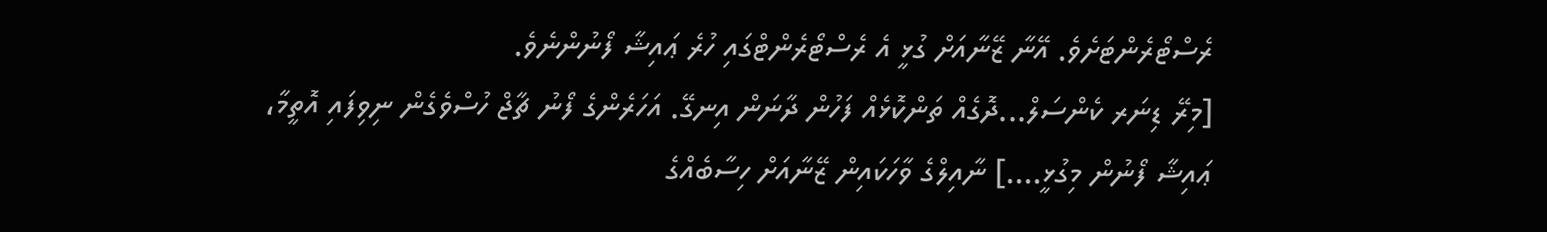ރެސްޓޯރެންޓަށެވެ. އޭނާ ޒޭނާއަށް ގުޅީ އެ ރެސްޓޯރެންޓްގައި ހުރެ ޢައިޝާ ފޯނުންނެވެ.
[މިރޭ ޑިނަރ ކެންސަލް...ދޮގެއް ތަންކޮޅެއް ފަހުން ދާނަން އިނގޭ. އަހަރެންގެ ފޯނު ޗާޖް ހުސްވެގެން ނިވިފައި އޮތީމާ، ޢައިޝާ ފޯނުން މިގުޅީ....] ނާއިލްގެ ވާހަކައިން ޒޭނާއަށް ހިސާބެއްގެ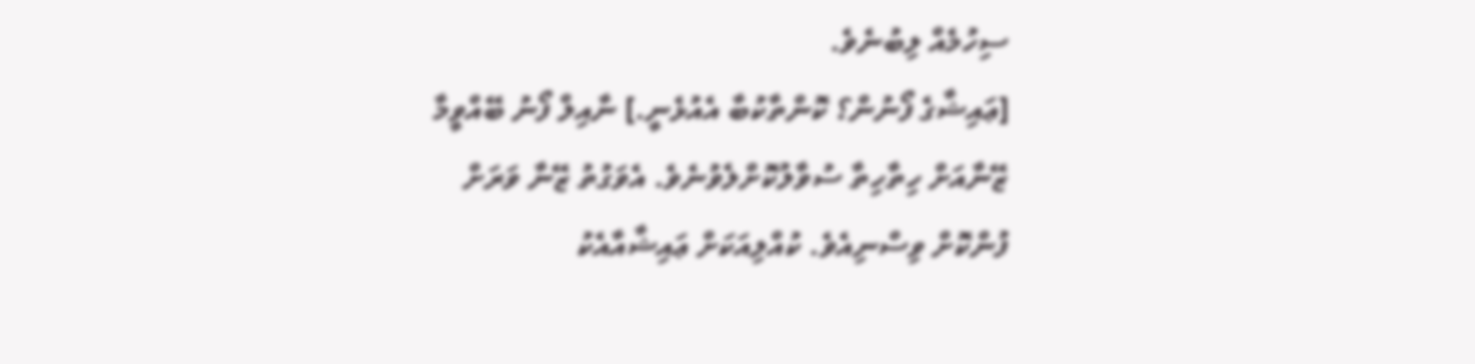ސިހުމެއް ލިބުނެވެ.
[ޢައިޝާގެ ފޯނުން؟ ކޮންތާކުބާ އެއުޅެނީ.] ނާއިލް ފޯނު ބޭއްވީމާ ޒޭނާއަށް ހިތާހިތާ ސުވާލުކޮށްލެވުނެވެ. އެވަގުތު ޒޭނާ ވަރަށް ފުންކޮށް ވިސްނިއެވެ. ކުއްލިއަކަށް ޢައިޝާއާއެކު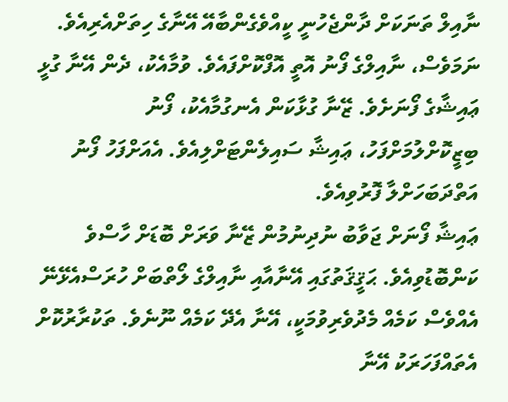ނާއިލް ތަނަކަށް ދާންޖެހުނީ ކީއްވެގެންބާއޭ އޭނާގެ ހިތަށްއެރިއެވެ. ނަމަވެސް، ނާއިލްގެ ފޯނު އޮތީ އޮފްކޮށްފައެވެ. ވުމާއެކު، ދެން އޭނާ ގުޅީ ޢައިޝާގެ ފޯނަށެވެ. ޒޭނާ ގުޅާކަން އެނގުމާއެކު، ފޯނު ބިޒީކޮށްލުމަށްފަހު، ޢައިޝާ ސައިލެންޓަށްލިއެވެ. އެއަށްފަހު ފޯނު އަތްދަބަހަށްލާ ފޮރުވިއެވެ.
ޢައިޝާ ފޯނަށް ޖަވާބު ނުދިނުމުން ޒޭނާ ވަރަށް ބޮޑަށް ހާސްވެ ކަންބޮޑުވިއެވެ. ޙަޤީޤަތުގައި އޭނާއާއި ނާއިލްގެ ލޯތްބަށް ހުރަސްއެޅޭނޭ އެއްވެސް ކަމެއް މެދުވެރިވުމަކީ، އޭނާ އެދޭ ކަމެއް ނޫނެވެ. ތަކުރާރުކޮށް އެތައްފަހަރަކު އޭނާ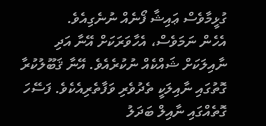ގުޅީމާވެސް ޢައިޝާ ފޯނެއް ނުނެގިއެވެ.
އެހެން ނަމަވެސް، އެހާވަރަކަށް އޭނާ އަދި ނާއިލަކަށް ޝައްކެއް ނުކުރެއެވެ. އޭނާ ޤަބޫލުކުރާ ގޮތުގައި ނާއިލަކީ ތެދުވެރި ވަފާތެރިއެކެވެ. ފަސޭހަ ގޮތެއްގައި ނާއިލް ބަދަލު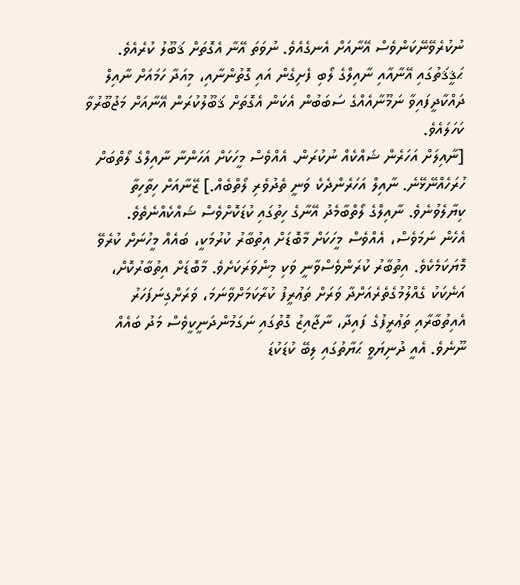ނުކުރެވޭނޭކަންވެސް އޭނާއަށް އެނގެއެވެ. ނުވަތަ އޭނާ އެގޮތަށް ޤަބޫލު ކުރެއެވެ. ޙަޤީޤަތުގައި އޭނާއާއި ނާއިލްގެ ލޯބި ފެށިގެން އައި ގޮތުންނާއި، މިއަދާ ހަމައަށް ނާއިލް ދައްކާދީފައިވާ ނަމޫނާއެއްގެ ސަބަބުން އެކަން އެގޮތަށް ޤަބޫލުކުރަން އޭނާއަށް މަޖުބޫރުވާ ކަހަލައެވެ.
[ނާއިލަށް އަހަރެން ޝައްކެއް ނުކުރަން. އެއްވެސް މީހަކަށް އަހަންނާ ނާއިލްގެ ލޯތްބަށް ހުރަހެއްނޭޅޭނެ. ނާއިލް އަހަރެންދެކެ ވަނީ ތެދުވެރި ލޯތްބެއް.] ޒޭނާއަށް ހިތާހިތާ ކިޔާލެވުނެވެ. ނާއިލްގެ ލޯތްބާމެދު އޭނާގެ ހިތުގައި ކުޑަކޮށްވެސް ޝައްކެއްނެތެވެ.
އެހެން ނަމަވެސް، އެއްވެސް މީހަކަށް މާބޮޑަށް އިތުބާރު ކުރުމަކީ، ބައެއް މީހުނަށް ކުރެވޭ މޮޔަކަމެކެވެ. އިތުބާރު ކުރަންވެސްވާނީ ވަކި މިންވަރަކަށެވެ. މާބޮޑަށް އިތުބާރުކޮށް، އަނެކަކު ގެއްލުމުގެތެރެއަށްދާ ވަރަށް ތަޢުރީފު ކުރާކަމަށްވާނަމަ، ވަރަށްގިނަފަހަރު އެއިތުބާރާއި ތަޢުރީފުގެ ފައިދާ، ނާޖާއިޒު ގޮތުގައި ނަގަމުންދަނީކީވެސް މަދު ބައެއް ނޫނެވެ. އެއީ ދުނިޔަވީ ޙަޔާތުގައި ލިބޭ ކުޑަކުޑަ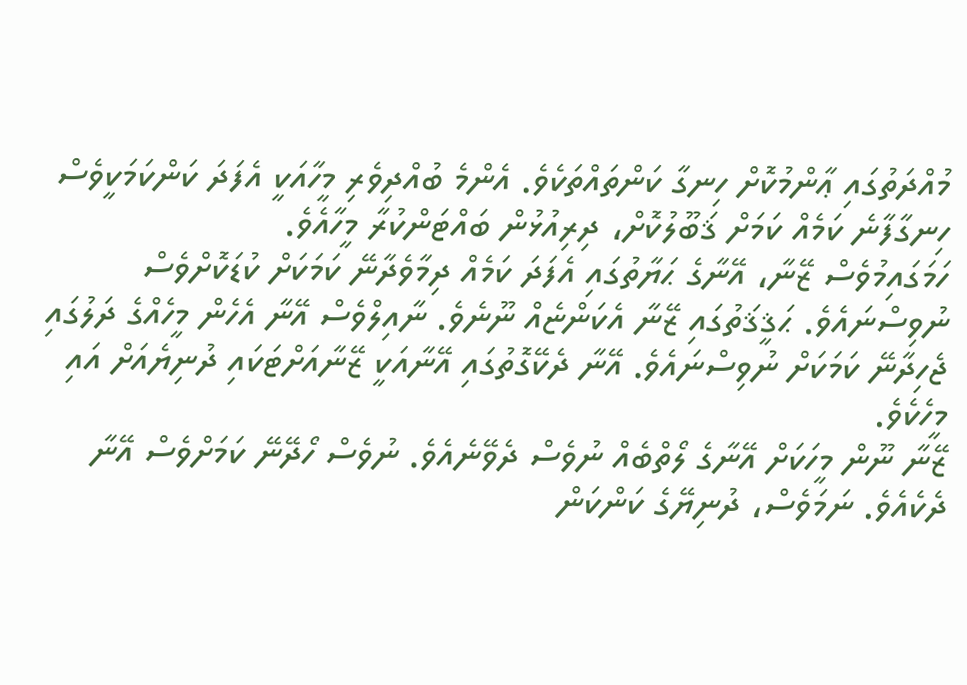މުއްދަތުގައި ޢާންމުކޮށް ހިނގާ ކަންތައްތަކެވެ. އެންމެ ބުއްދިވެރި މީހާއަކީ އެފަދަ ކަންކަމަކީވެސް ހިނގާފާނެ ކަމެއް ކަމަށް ޤަބޫލުކޮށް، ދިރިއުޅުން ބައްޓަންކުރާ މީހާއެވެ.
ހަމަގައިމުވެސް ޒޭނާ، އޭނާގެ ޙަޔާތުގައި އެފަދަ ކަމެއް ދިމާވެދާނޭ ކަމަކަށް ކުޑަކޮށްވެސް ނުވިސްނައެވެ. ޙަޤީޤަތުގައި ޒޭނާ އެކަންޏެއް ނޫނެވެ. ނާއިލްވެސް އޭނާ އެހެން މީހެއްގެ ދަލުގައި ޖެހިދާނޭ ކަމަކަށް ނުވިސްނައެވެ. އޭނާ ދެކޭގޮތުގައި އޭނާއަކީ ޒޭނާއަށްޓަކައި ދުނިޔެއަށް އައި މީހެކެވެ.
ޒޭނާ ނޫން މީހަކަށް އޭނާގެ ލޯތްބެއް ނުވެސް ދެވޭނެއެވެ. ނުވެސް ހޯދޭނޭ ކަމަށްވެސް އޭނާ ދެކެއެވެ. ނަމަވެސް، ދުނިޔޭގެ ކަންކަން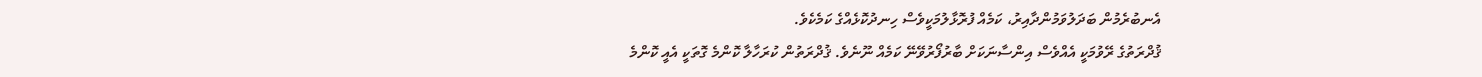އެނބުރެމުން ބަދަލުވަމުންދާއިރު، ކަމެއް ފުރޮޅާލުމަކީވެސް ހިނދުކޮޅެއްގެ ކަމެކެވެ.
ޤުދްރަތުގެ ރޭވުމަކީ އެއްވެސް އިންސާނަކަށް ބާރުފޯރުވޭނޭ ކަމެއް ނޫނެވެ. ޤުދްރަތުން ކުރަހާލާ ކޮންމެ ގޮތަކީ އެއީ ކޮންމެ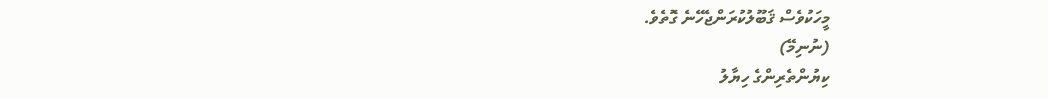މީހަކުވެސް ޤަބޫލުކުރަންޖެހޭނެ ގޮތެވެ.
(ނުނިމޭ)
ކިޔުންތެރިންގެ ހިޔާލު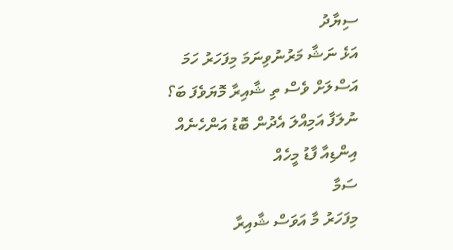ސިޔާދު
އަޅެ ނަޝާ މަރުނުވިނަމަ މިފަހަރު ހަމަ އަސްލަށް ވެސް ތި ޝާއިރާ މޮޔަވެފަ ބަ؟ ނުލަފާ އަމިއްލަ އެދުން ބޮޑު އަންހެނެއް އިންޑިއާ ފާޑު މީހެއް
ސަމާ
މިފަހަރު މާ އަވަސް ޝާއިރާ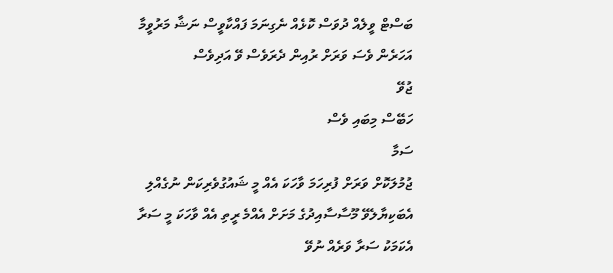ބަސްޓް ވީލެއް ދުވަސް ކޮޅެއް ނެގިނަމަ ފައްކާވީސް ނަޝާ މަރުވީމާ އަހަރެން ވެސަ ވަރަށް ރުއިން ދެރަވެސް ވޭ އަދިވެސް
ޖުވޭ
ހަބޭސް މިބައި ވެސް
ސަމާ
ޖުމުލަކޮށް ވަރަށް ފުރިހަމަ ވާހަކަ އެއް މީ ޝައުގުވެރިކަން ނުގެއްލި އެބަކިޔާލެވޭ މޫސާސާއިދުގެ މަށަށް އެއްމެ ރީތި އެއް ވާހަކަ މީ ސަރާ އެކަމަކު ސަރާ ވަރެއް ނުވޭ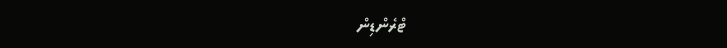ޓްރެންޑިން